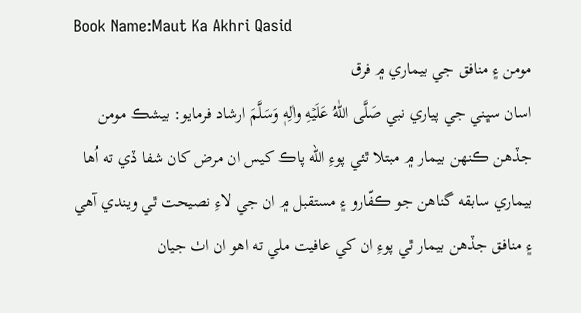Book Name:Maut Ka Akhri Qasid
مومن ۽ منافق جي بيماري ۾ فرق
اسان سڀني جي پياري نبي صَلَّى اللّٰهُ عَلَيۡهِ واٰلِهٖ وَسَلَّمَ ارشاد فرمايو: بيشڪ مومن جڏهن ڪنهن بيمار ۾ مبتلا ٿئي پوءِ الله پاڪ کيس ان مرض کان شفا ڏي ته اُها بيماري سابقه گناھن جو ڪفّارو ۽ مستقبل ۾ ان جي لاءِ نصيحت ٿي ويندي آهي ۽ منافق جڏهن بيمار ٿي پوءِ ان کي عافيت ملي ته اهو ان اٺ جيان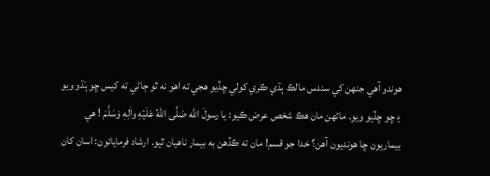هوندو آهي جنهن کي سندس مالڪ ٻڌي ڪري کولي ڇڏيو هجي ته اهو نه ٿو ڄاڻي ته کيس ڇو ٻَڌو ويو ۽ ڇو ڇڏيو ويو. ماڻهن مان هڪ شخص عرض ڪيو: يا رسولَ الله صَلَّى اللّٰهُ عَلَيۡهِ واٰلِهٖ وَسَلَّمَ ! هي بيماريون ڇا هونديون آهن؟ خدا جو قسم! مان ته ڪڏهن به بيمار ناهيان ٿيو. ارشاد فرمايائون: اسان کان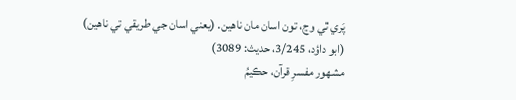پَري ٿي وڃ، تون اسان مان ناهين. (يعني اسان جي طريقي تي ناهين)
(ابو داؤد، 3/245، حدیث: 3089)
مشهور مفسرِ قرآن، حڪيمُ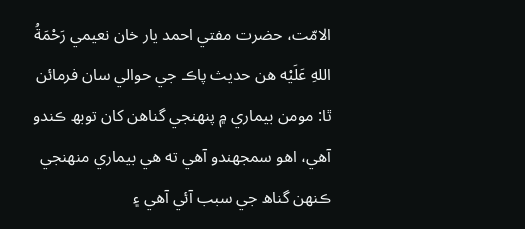الامّت، حضرت مفتي احمد يار خان نعيمي رَحْمَةُ اللهِ عَلَيْه هن حديث پاڪ جي حوالي سان فرمائن ٿا: مومن بيماري ۾ پنهنجي گناھن کان توبھ ڪندو آهي، اهو سمجهندو آهي ته هي بيماري منهنجي ڪنهن گناھ جي سبب آئي آهي ۽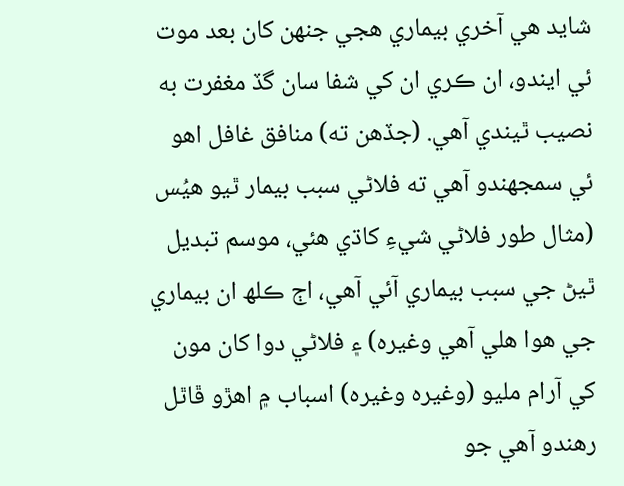شايد هي آخري بيماري هجي جنهن کان بعد موت ئي ايندو، ان ڪري ان کي شفا سان گڏ مغفرت به نصيب ٿيندي آهي. (جڏهن ته) منافق غافل اهو ئي سمجهندو آهي ته فلاڻي سبب بيمار ٿيو هيُس (مثال طور فلاڻي شيءِ کاڌي هئي، موسم تبديل ٿيڻ جي سبب بيماري آئي آهي، اڄ ڪلھ ان بيماري جي هوا هلي آهي وغيره) ۽ فلاڻي دوا کان مون کي آرام مليو (وغيره وغيره) اسباب ۾ اهڙو ڦاٿل رهندو آهي جو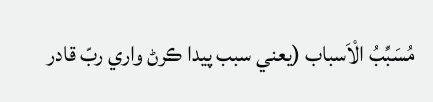مُسَبِّبُ الْاَسباب (يعني سبب پيدا ڪرڻ واري ربّ قادر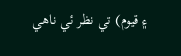۽ قيوم) تي نظر ئي ناهي